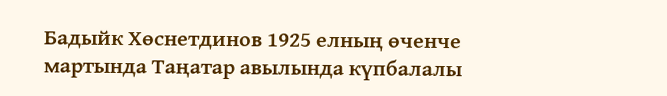Бадыйк Хөснетдинов 1925 елның өченче мартында Таңатар авылында күпбалалы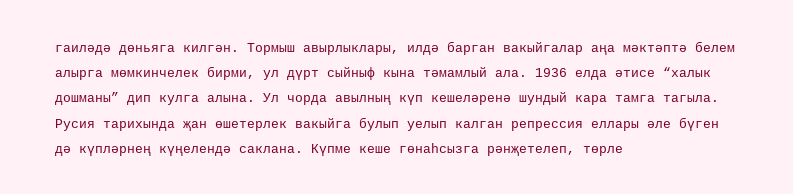гаиләдә дөньяга килгән. Тормыш авырлыклары, илдә барган вакыйгалар аңа мәктәптә белем алырга мөмкинчелек бирми, ул дүрт сыйныф кына тәмамлый ала. 1936 елда әтисе “халык дошманы” дип кулга алына. Ул чорда авылның күп кешеләренә шундый кара тамга тагыла. Русия тарихында җан өшетерлек вакыйга булып уелып калган репрессия еллары әле бүген дә күпләрнең күңелендә саклана. Күпме кеше гөнаһсызга рәнҗетелеп, төрле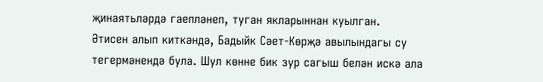җинаятьләрдә гаепләнеп, туган якларыннан куылган.
Әтисен алып киткәндә, Бадыйк Сәет-Көрҗә авылындагы су тегермәнендә була. Шул көнне бик зур сагыш белән искә ала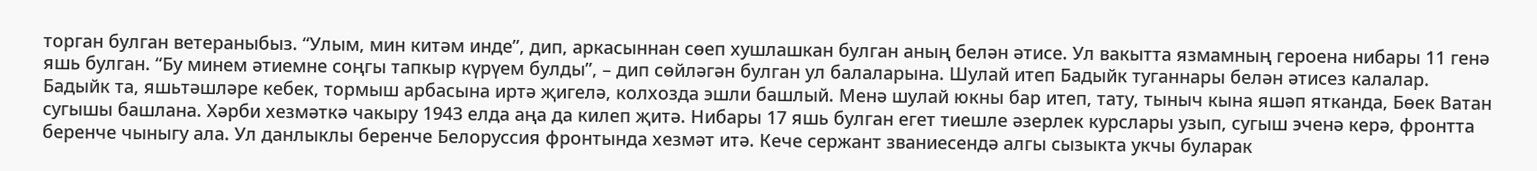торган булган ветераныбыз. “Улым, мин китәм инде”, дип, аркасыннан сөеп хушлашкан булган аның белән әтисе. Ул вакытта язмамның героена нибары 11 генә яшь булган. “Бу минем әтиемне соңгы тапкыр күрүем булды”, – дип сөйләгән булган ул балаларына. Шулай итеп Бадыйк туганнары белән әтисез калалар.
Бадыйк та, яшьтәшләре кебек, тормыш арбасына иртә җигелә, колхозда эшли башлый. Менә шулай юкны бар итеп, тату, тыныч кына яшәп ятканда, Бөек Ватан сугышы башлана. Хәрби хезмәткә чакыру 1943 елда аңа да килеп җитә. Нибары 17 яшь булган егет тиешле әзерлек курслары узып, сугыш эченә керә, фронтта беренче чыныгу ала. Ул данлыклы беренче Белоруссия фронтында хезмәт итә. Кече сержант званиесендә алгы сызыкта укчы буларак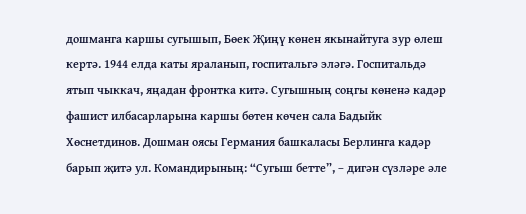дошманга каршы сугышып, Бөек Җиңү көнен якынайтуга зур өлеш кертә. 1944 елда каты яраланып, госпитальгә эләгә. Госпитальдә ятып чыккач, яңадан фронтка китә. Сугышның соңгы көненә кадәр фашист илбасарларына каршы бөтен көчен сала Бадыйк Хөснетдинов. Дошман оясы Германия башкаласы Берлинга кадәр барып җитә ул. Командирының: “Сугыш бетте”, – дигән сүзләре әле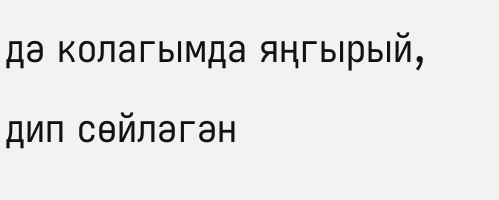дә колагымда яңгырый, дип сөйләгән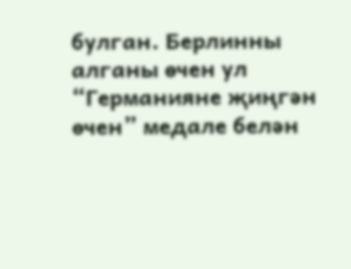булган. Берлинны алганы өчен ул “Германияне җиңгән өчен” медале белән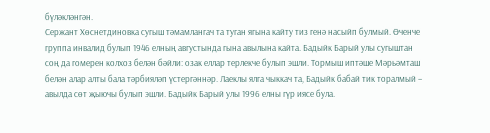бүләкләнгән.
Сержант Хөснетдиновка сугыш тәмамлангач та туган ягына кайту тиз генә насыйп булмый. Өченче группа инвалид булып 1946 елның августында гына авылына кайта. Бадыйк Барый улы сугыштан соң да гомерен колхоз белән бәйли: озак еллар терлекче булып эшли. Тормыш иптәше Мәрьәмташ белән алар алты бала тәрбияләп үстергәннәр. Лаеклы ялга чыккач та, Бадыйк бабай тик торалмый – авылда сөт җыючы булып эшли. Бадыйк Барый улы 1996 елны гүр иясе була.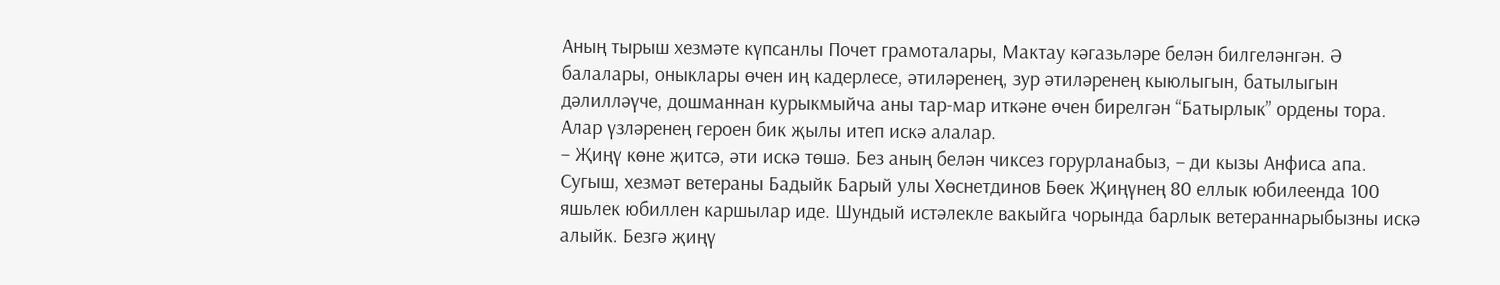Аның тырыш хезмәте күпсанлы Почет грамоталары, Мактау кәгазьләре белән билгеләнгән. Ә балалары, оныклары өчен иң кадерлесе, әтиләренең, зур әтиләренең кыюлыгын, батылыгын дәлилләүче, дошманнан курыкмыйча аны тар-мар иткәне өчен бирелгән “Батырлык” ордены тора. Алар үзләренең героен бик җылы итеп искә алалар.
– Җиңү көне җитсә, әти искә төшә. Без аның белән чиксез горурланабыз, – ди кызы Анфиса апа.
Сугыш, хезмәт ветераны Бадыйк Барый улы Хөснетдинов Бөек Җиңүнең 80 еллык юбилеенда 100 яшьлек юбиллен каршылар иде. Шундый истәлекле вакыйга чорында барлык ветераннарыбызны искә алыйк. Безгә җиңү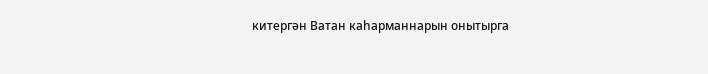китергән Ватан каһарманнарын онытырга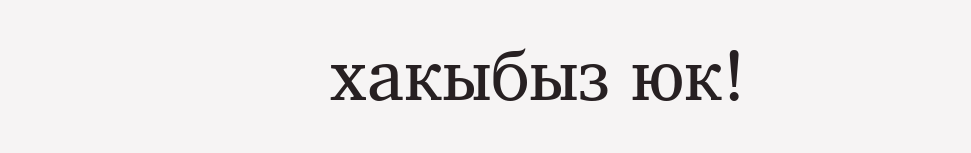хакыбыз юк!